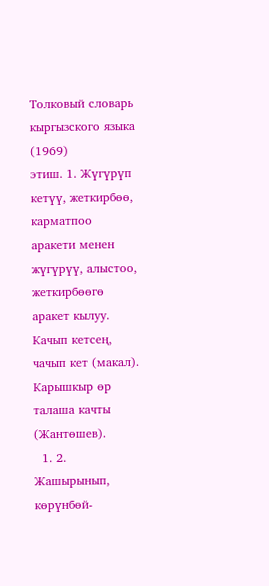Толковый словарь кыргызского языка (1969)
этиш. 1. Жүгүрүп кетүү, жеткирбөө, карматпоо аракети менен жүгүрүү, алыстоо, жеткирбөөгө аракет кылуу. Качып кетсең, чачып кет (макал). Карышкыр өр талаша качты (Жантөшев).
  1. 2.                  Жашырынып, көрүнбөй-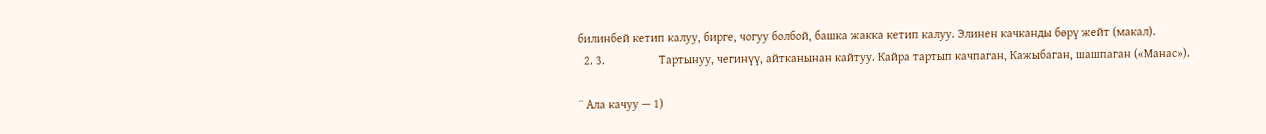билинбей кетип калуу, бирге, чогуу болбой, башка жакка кетип калуу. Элинен качканды бөрү жейт (макал).
  2. 3.                  Тартынуу, чегинүү, айтканынан кайтуу. Кайра тартып качпаган, Кажыбаган, шашпаган («Манас»).

¨ Ала качуу — 1)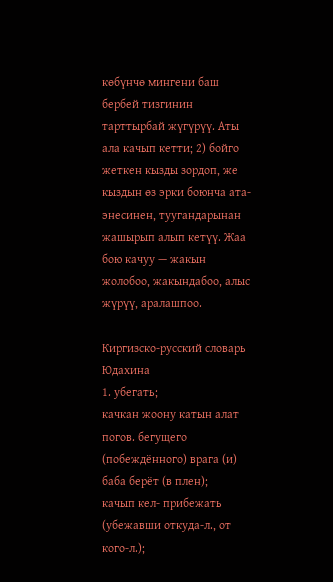көбүнчө мингени баш бербей тизгинин тарттырбай жүгүрүү. Аты ала качып кетти; 2) бойго жеткен кызды зордоп, же кыздын өз эрки боюнча ата-энесинен, туугандарынан жашырып алып кетүү. Жаа бою качуу — жакын жолобоо, жакындабоо, алыс жүрүү, аралашпоо.

Киргизско-русский словарь Юдахина
1. убегать;
качкан жоону катын алат погов. бегущего (побеждённого) врага (и) баба берёт (в плен);
качып кел- прибежать (убежавши откуда-л., от кого-л.);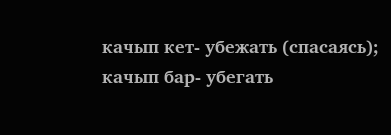качып кет- убежать (спасаясь);
качып бар- убегать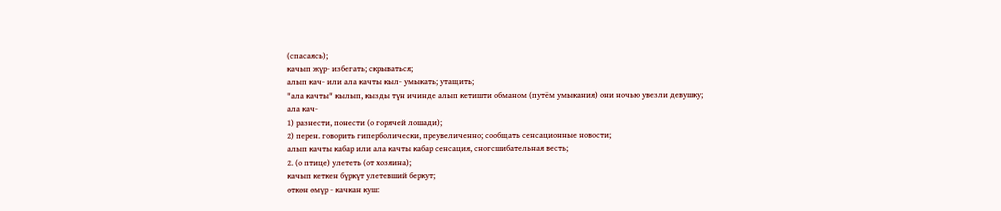(спасаясь);
качып жүр- избегать; скрываться;
алып кач- или ала качты кыл- умыкать; утащить;
"ала качты" кылып, кызды түн ичинде алып кетишти обманом (путём умыкания) они ночью увезли девушку;
ала кач-
1) разнести, понести (о горячей лошади);
2) перен. говорить гиперболически, преувеличенно; сообщать сенсационные новости;
алып качты кабар или ала качты кабар сенсация, сногсшибательная весть;
2. (о птице) улететь (от хозяина);
качып кеткен бүркүт улетевший беркут;
өткөн өмүр - качкан куш: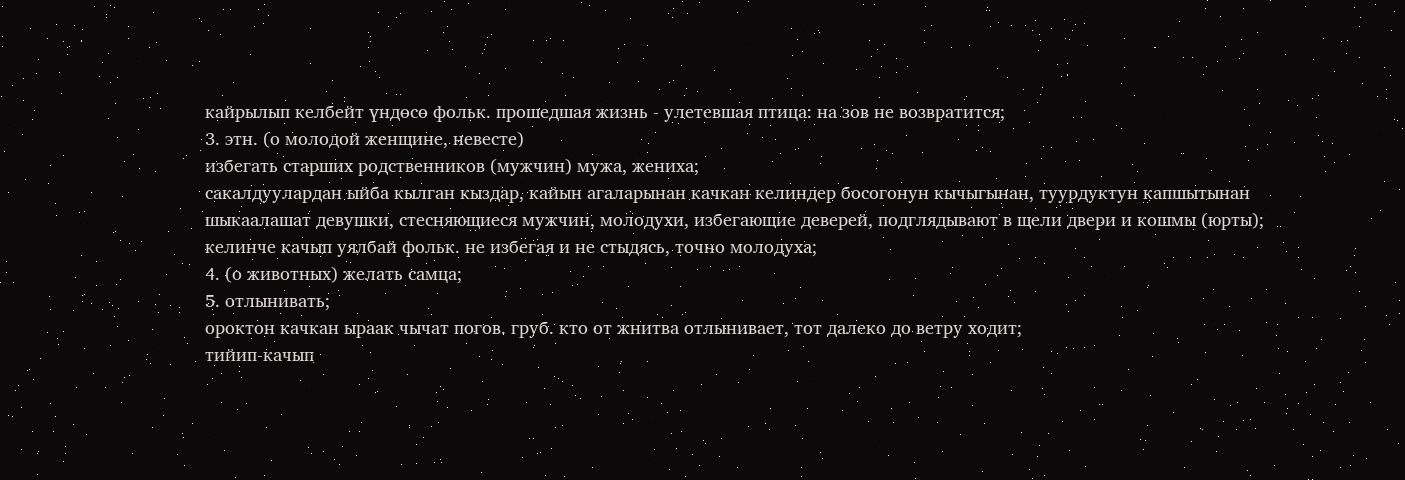кайрылып келбейт үндөсө фольк. прошедшая жизнь - улетевшая птица: на зов не возвратится;
3. этн. (о молодой женщине, невесте)
избегать старших родственников (мужчин) мужа, жениха;
сакалдуулардан ыйба кылган кыздар, кайын агаларынан качкан келиндер босогонун кычыгынан, туурдуктун капшытынан шыкаалашат девушки, стесняющиеся мужчин, молодухи, избегающие деверей, подглядывают в щели двери и кошмы (юрты);
келинче качып уялбай фольк. не избегая и не стыдясь, точно молодуха;
4. (о животных) желать самца;
5. отлынивать;
ороктон качкан ыраак чычат погов. груб. кто от жнитва отлынивает, тот далеко до ветру ходит;
тийип-качып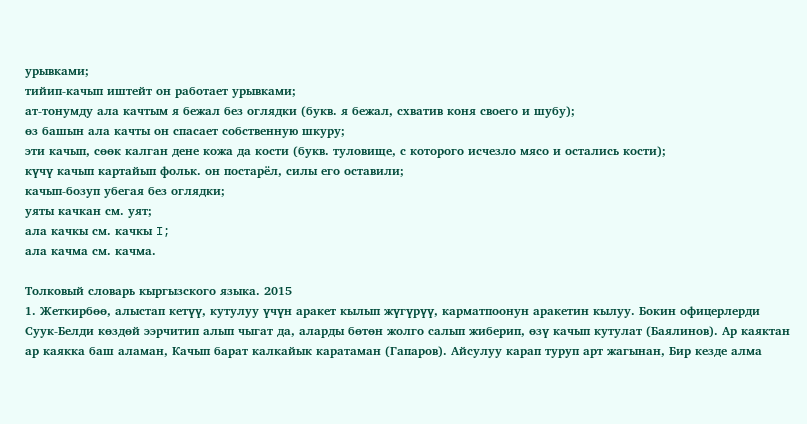урывками;
тийип-качып иштейт он работает урывками;
ат-тонумду ала качтым я бежал без оглядки (букв. я бежал, схватив коня своего и шубу);
өз башын ала качты он спасает собственную шкуру;
эти качып, сөөк калган дене кожа да кости (букв. туловище, с которого исчезло мясо и остались кости);
күчү качып картайып фольк. он постарёл, силы его оставили;
качып-бозуп убегая без оглядки;
уяты качкан см. уят;
ала качкы см. качкы I;
ала качма см. качма.

Толковый словарь кыргызского языка. 2015
1. Жеткирбөө, алыстап кетүү, кутулуу үчүн аракет кылып жүгүрүү, карматпоонун аракетин кылуу. Бокин офицерлерди Суук-Белди көздөй ээрчитип алып чыгат да, аларды бөтөн жолго салып жиберип, өзү качып кутулат (Баялинов). Ар каяктан ар каякка баш аламан, Качып барат калкайык каратаман (Гапаров). Айсулуу карап туруп арт жагынан, Бир кезде алма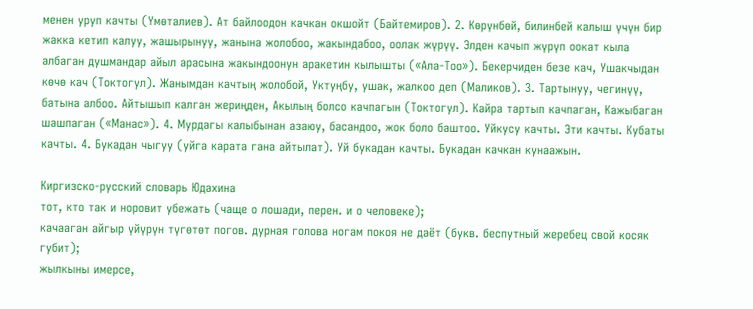менен уруп качты (Үмөталиев). Ат байлоодон качкан окшойт (Байтемиров). 2. Көрүнбөй, билинбей калыш үчүн бир жакка кетип калуу, жашырынуу, жанына жолобоо, жакындабоо, оолак жүрүү. Элден качып жүрүп оокат кыла албаган душмандар айыл арасына жакындоонун аракетин кылышты («Ала-Тоо»). Бекерчиден безе кач, Ушакчыдан көчө кач (Токтогул). Жанымдан качтың жолобой, Уктуңбу, ушак, жалкоо деп (Маликов). 3. Тартынуу, чегинүү, батына албоо. Айтышып калган жериңден, Акылың болсо качпагын (Токтогул). Кайра тартып качпаган, Кажыбаган шашпаган («Манас»). 4. Мурдагы калыбынан азаюу, басандоо, жок боло баштоо. Уйкусу качты. Эти качты. Кубаты качты. 4. Букадан чыгуу (уйга карата гана айтылат). Уй букадан качты. Букадан качкан кунаажын.

Киргизско-русский словарь Юдахина
тот, кто так и норовит убежать (чаще о лошади, перен. и о человеке);
качааган айгыр үйүрүн түгөтөт погов. дурная голова ногам покоя не даёт (букв. беспутный жеребец свой косяк губит);
жылкыны имерсе,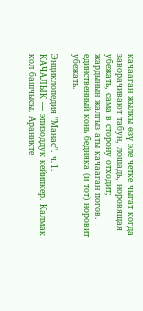качааган жылкы өзү эле четке чыгат когда заворачивают табун, лошадь, норовящая убежать, сама в сторону отходит;
жардынын жалгыз аты качааган погов. единственный конь бедняка (и тот) норовит убежать.

Энциклопедия "Манас". ч.1.
КАЧАЛЫК — эпизоддук кейипкер. Калмак кол башчысы. Араникте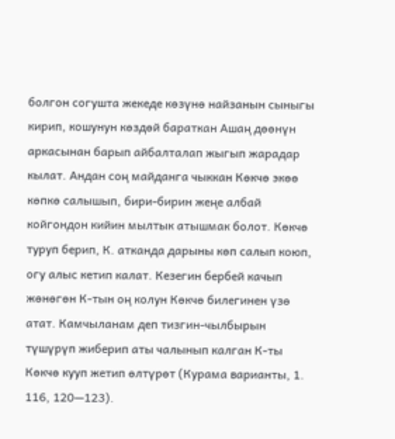болгон согушта жекеде көзүнө найзанын сыныгы кирип, кошунун көздөй бараткан Ашаң дөөнүн аркасынан барып айбалталап жыгып жарадар кылат. Андан соң майданга чыккан Көкчө экөө көпкө салышып, бири-бирин жеңе албай койгондон кийин мылтык атышмак болот. Көкчө туруп берип, К. атканда дарыны көп салып коюп, огу алыс кетип калат. Кезегин бербей качып жөнөгөн К-тын оң колун Көкчө билегинен үзө атат. Камчыланам деп тизгин-чылбырын түшүрүп жиберип аты чалынып калган К-ты Көкчө кууп жетип өлтүрөт (Курама варианты, 1. 116, 120—123).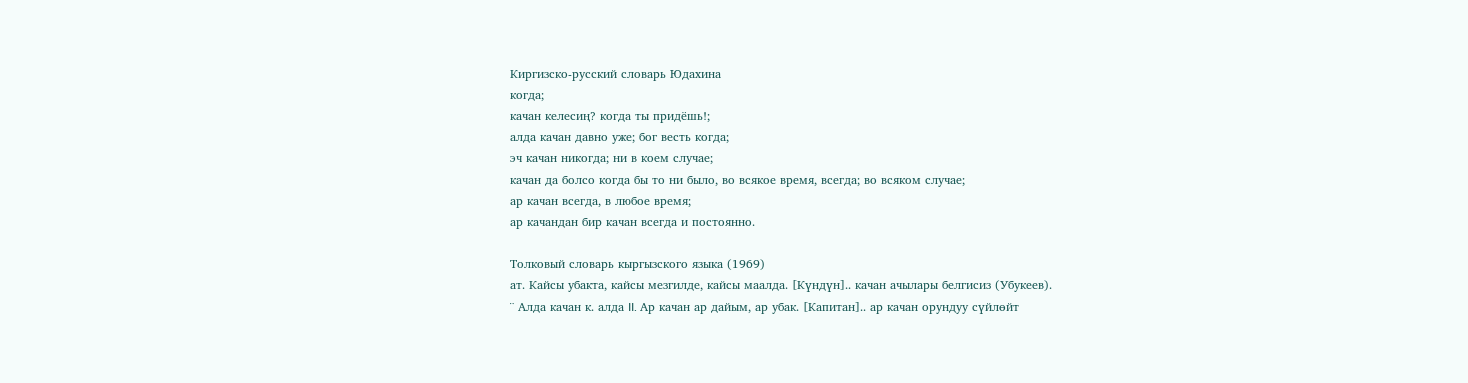Киргизско-русский словарь Юдахина
когда;
качан келесиң? когда ты придёшь!;
алда качан давно уже; бог весть когда;
эч качан никогда; ни в коем случае;
качан да болсо когда бы то ни было, во всякое время, всегда; во всяком случае;
ар качан всегда, в любое время;
ар качандан бир качан всегда и постоянно.

Толковый словарь кыргызского языка (1969)
ат. Кайсы убакта, кайсы мезгилде, кайсы маалда. [Күндүн].. качан ачылары белгисиз (Убукеев).
¨ Алда качан к. алда II. Ар качан ар дайым, ар убак. [Капитан].. ар качан орундуу сүйлөйт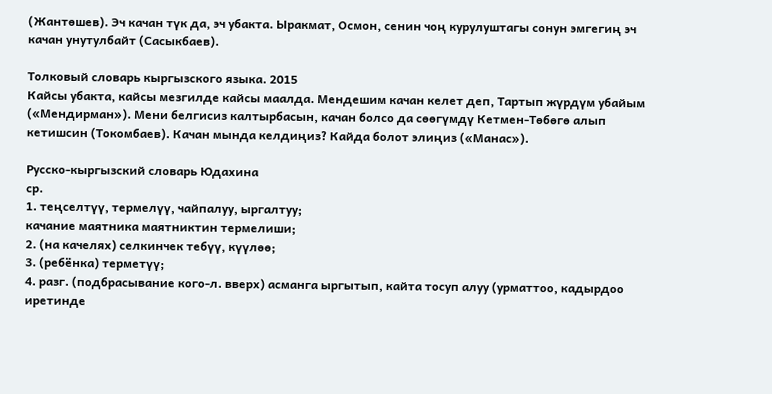(Жантөшев). Эч качан түк да, эч убакта. Ыракмат, Осмон, сенин чоң курулуштагы сонун эмгегиң эч качан унутулбайт (Сасыкбаев).

Толковый словарь кыргызского языка. 2015
Кайсы убакта, кайсы мезгилде кайсы маалда. Мендешим качан келет деп, Тартып жүрдүм убайым («Мендирман»). Мени белгисиз калтырбасын, качан болсо да сөөгүмдү Кетмен-Төбөгө алып кетишсин (Токомбаев). Качан мында келдиңиз? Кайда болот элиңиз («Манас»).

Русско-кыргызский словарь Юдахина
ср.
1. теңселтүү, термелүү, чайпалуу, ыргалтуу;
качание маятника маятниктин термелиши;
2. (на качелях) селкинчек тебүү, күүлөө;
3. (ребёнка) терметүү;
4. разг. (подбрасывание кого-л. вверх) асманга ыргытып, кайта тосуп алуу (урматтоо, кадырдоо иретинде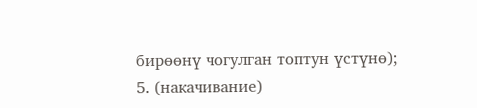бирөөнү чогулган топтун үстүнө);
5. (накачивание)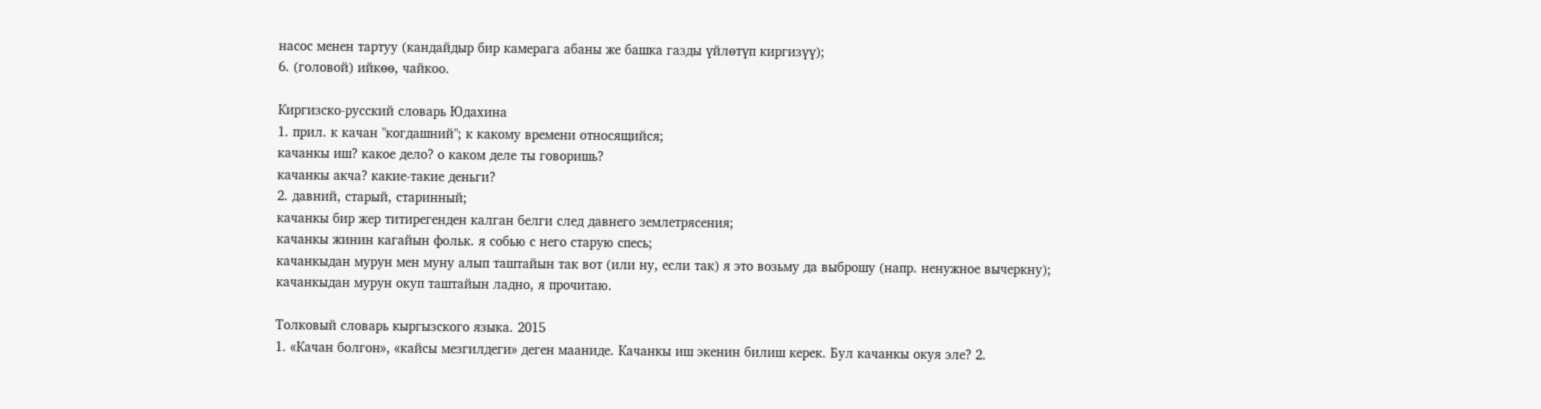насос менен тартуу (кандайдыр бир камерага абаны же башка газды үйлөтүп киргизүү);
6. (головой) ийкөө, чайкоо.

Киргизско-русский словарь Юдахина
1. прил. к качан "когдашний"; к какому времени относящийся;
качанкы иш? какое дело? о каком деле ты говоришь?
качанкы акча? какие-такие деньги?
2. давний, старый, старинный;
качанкы бир жер титирегенден калган белги след давнего землетрясения;
качанкы жинин кагайын фольк. я собью с него старую спесь;
качанкыдан мурун мен муну алып таштайын так вот (или ну, если так) я это возьму да выброшу (напр. ненужное вычеркну);
качанкыдан мурун окуп таштайын ладно, я прочитаю.

Толковый словарь кыргызского языка. 2015
1. «Качан болгон», «кайсы мезгилдеги» деген мааниде. Качанкы иш экенин билиш керек. Бул качанкы окуя эле? 2.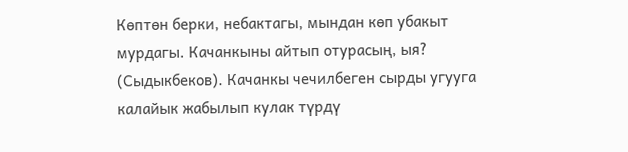Көптөн берки, небактагы, мындан көп убакыт мурдагы. Качанкыны айтып отурасың, ыя? (Сыдыкбеков). Качанкы чечилбеген сырды угууга калайык жабылып кулак түрдү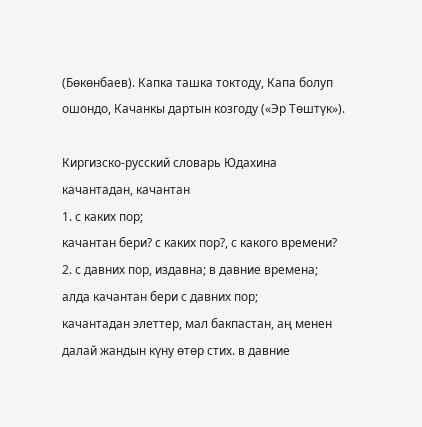(Бөкөнбаев). Капка ташка токтоду, Капа болуп ошондо, Качанкы дартын козгоду («Эр Төштүк»).

Киргизско-русский словарь Юдахина
качантадан, качантан
1. с каких пор;
качантан бери? с каких пор?, с какого времени?
2. с давних пор, издавна; в давние времена;
алда качантан бери с давних пор;
качантадан элеттер, мал бакпастан, аң менен далай жандын күну өтөр стих. в давние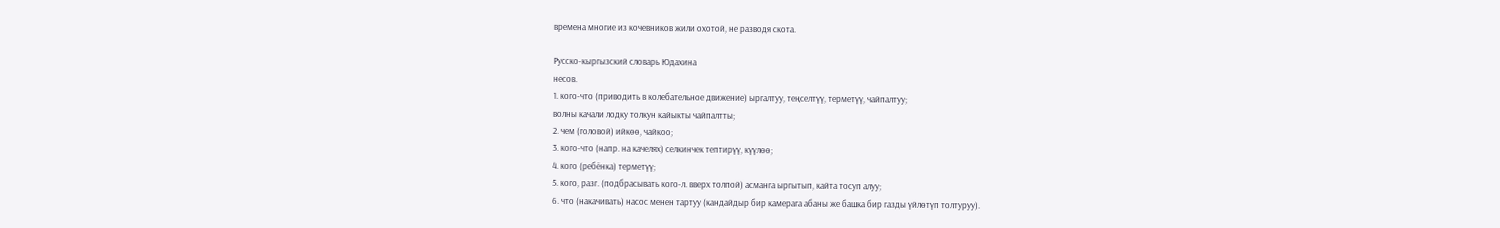времена многие из кочевников жили охотой, не разводя скота.

Русско-кыргызский словарь Юдахина
несов.
1. кого-что (приводить в колебательное движение) ыргалтуу, теңселтүү, терметүү, чайпалтуу;
волны качали лодку толкун кайыкты чайпалтты;
2. чем (головой) ийкөө, чайкоо;
3. кого-что (напр. на качелях) селкинчек тептирүү, күүлөө;
4. кого (ребёнка) терметүү;
5. кого, разг. (подбрасывать кого-л. вверх толпой) асманга ыргытып, кайта тосуп алуу;
6. что (накачивать) насос менен тартуу (кандайдыр бир камерага абаны же башка бир газды үйлөтүп толтуруу).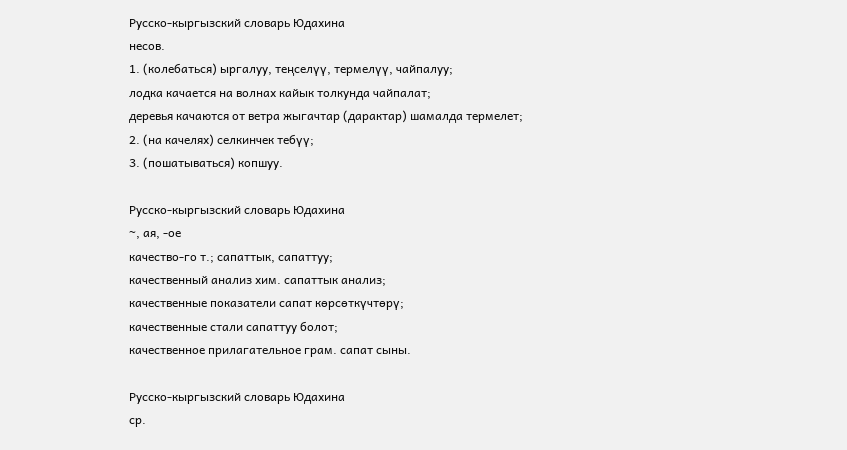Русско-кыргызский словарь Юдахина
несов.
1. (колебаться) ыргалуу, теңселүү, термелүү, чайпалуу;
лодка качается на волнах кайык толкунда чайпалат;
деревья качаются от ветра жыгачтар (дарактар) шамалда термелет;
2. (на качелях) селкинчек тебүү;
3. (пошатываться) копшуу.

Русско-кыргызский словарь Юдахина
~, ая, -ое
качество-го т.; сапаттык, сапаттуу;
качественный анализ хим. сапаттык анализ;
качественные показатели сапат көрсөткүчтөрү;
качественные стали сапаттуу болот;
качественное прилагательное грам. сапат сыны.

Русско-кыргызский словарь Юдахина
ср.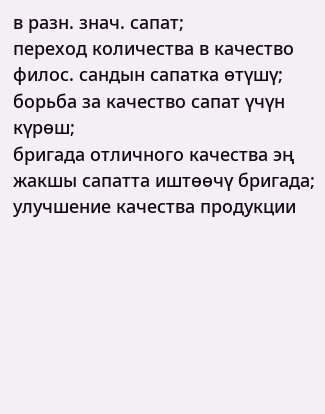в разн. знач. сапат;
переход количества в качество филос. сандын сапатка өтүшү;
борьба за качество сапат үчүн күрөш;
бригада отличного качества эң жакшы сапатта иштөөчү бригада;
улучшение качества продукции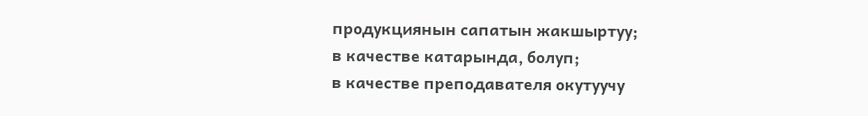продукциянын сапатын жакшыртуу;
в качестве катарында, болуп;
в качестве преподавателя окутуучу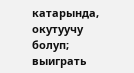катарында, окутуучу болуп;
выиграть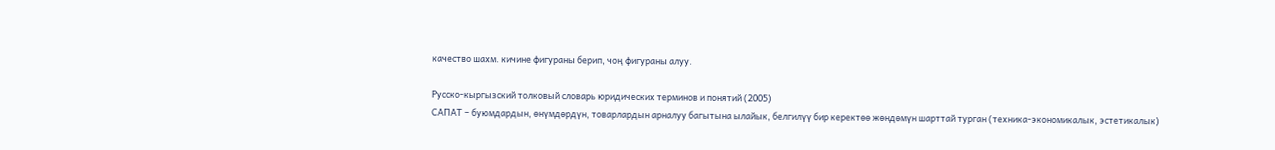качество шахм. кичине фигураны берип, чоң фигураны алуу.

Русско-кыргызский толковый словарь юридических терминов и понятий (2005)
САПАТ – буюмдардын, өнүмдөрдүн, товарлардын арналуу багытына ылайык, белгилүү бир керектөө жөндөмүн шарттай турган (техника-экономикалык, эстетикалык)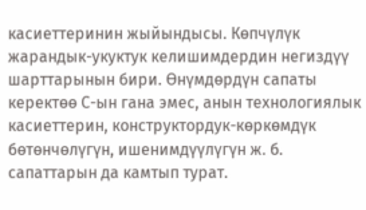касиеттеринин жыйындысы. Көпчүлүк жарандык-укуктук келишимдердин негиздүү шарттарынын бири. Өнүмдөрдүн сапаты керектөө С-ын гана эмес, анын технологиялык касиеттерин, конструктордук-көркөмдүк бөтөнчөлүгүн, ишенимдүүлүгүн ж. б. сапаттарын да камтып турат.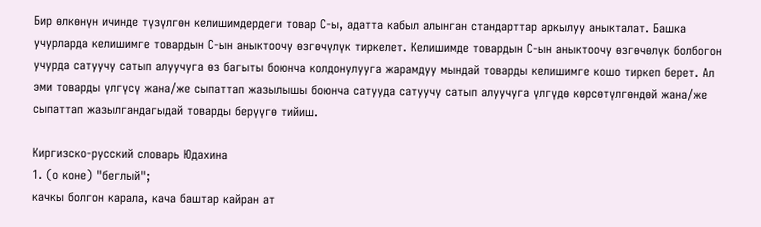Бир өлкөнүн ичинде түзүлгөн келишимдердеги товар С-ы, адатта кабыл алынган стандарттар аркылуу аныкталат. Башка учурларда келишимге товардын С-ын аныктоочу өзгөчүлүк тиркелет. Келишимде товардын С-ын аныктоочу өзгөчөлүк болбогон учурда сатуучу сатып алуучуга өз багыты боюнча колдонулууга жарамдуу мындай товарды келишимге кошо тиркеп берет. Ал эми товарды үлгүсү жана/же сыпаттап жазылышы боюнча сатууда сатуучу сатып алуучуга үлгүдө көрсөтүлгөндөй жана/же сыпаттап жазылгандагыдай товарды берүүгө тийиш.

Киргизско-русский словарь Юдахина
1. (о коне) "беглый";
качкы болгон карала, кача баштар кайран ат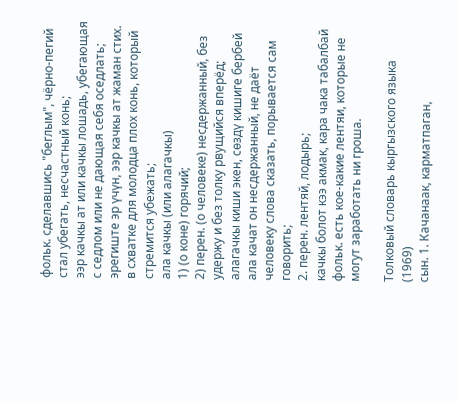фольк. сделавшись "беглым", чёрно-пегий
стал убегать, несчастный конь;
ээр качкы ат или качкы лошадь, убегающая с седлом или не дающая себя оседлать;
эрегиште эр үчүн, ээр качкы ат жаман стих. в схватке для молодца плох конь, который стремится убежать;
ала качкы (или алагачкы)
1) (о коне) горячий;
2) перен. (о человеке) несдержанный, без удержу и без толку рвущийся вперёд;
алагачкы киши экен, сөздү кишиге бербей ала качат он несдержанный, не даёт человеку слова сказать, порывается сам говорить;
2. перен. лентяй, лодырь;
качкы болот кээ акмак, кара чака табалбай фольк. есть кое-какие лентяи, которые не могут заработать ни гроша.

Толковый словарь кыргызского языка (1969)
сын. 1. Качанаак, карматпаган,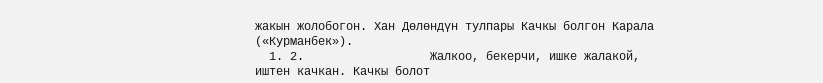жакын жолобогон. Хан Дөлөндүн тулпары Качкы болгон Карала («Курманбек»).
  1. 2.                  Жалкоо, бекерчи, ишке жалакой, иштен качкан. Качкы болот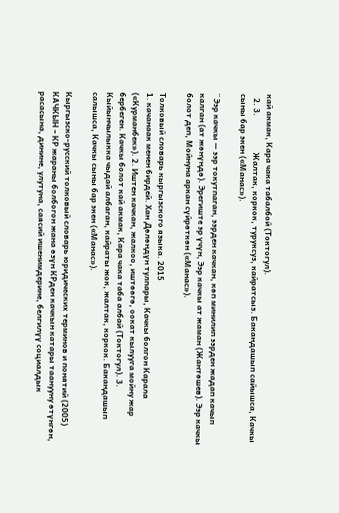кай акмак, Кара чака табалбой (Токтогул).
  2. 3.                  Жалтак, коркок, туруксуз, кайратсыз. Бакандашып сайышса, Качкы сыны бар экен («Манас»).

¨ Ээр качкы — ээр токутпаган, ээрден качкан, көп минилип ээрден жадап качып калган (ат жөнүндө). Эрегиште эр үчүн, Ээр качкы ат жаман (Жантөшев). Ээр качкы болот деп, Мойнуна аркан сүйрөткөн («Манас»).

Толковый словарь кыргызского языка. 2015
1. качанаак менен бирдей. Хан Дөлөндүн тулпары, Качкы болгон Карала («Курманбек»). 2. Иштен качкан, жалкоо, иштөөгө, оокат кылууга мойну жар бербеген. Качкы болот кай акмак, Кара чака таба албай (Токтогул). 3. Кыйынчылыкка чыдай албаган, кайраты жок, жалтак, коркок. Бакандашып салышса, Качкы сыны бар экен («Манас»).

Кыргызско-русский толковый словарь юридических терминов и понятий (2005)
КАЧКЫН – КР жараны болбогон жана өзүн КРден качкын катары таанууну өтүнгөн, расасына, динине, улутуна, саясий ишенимдерине, белгилүү социалдык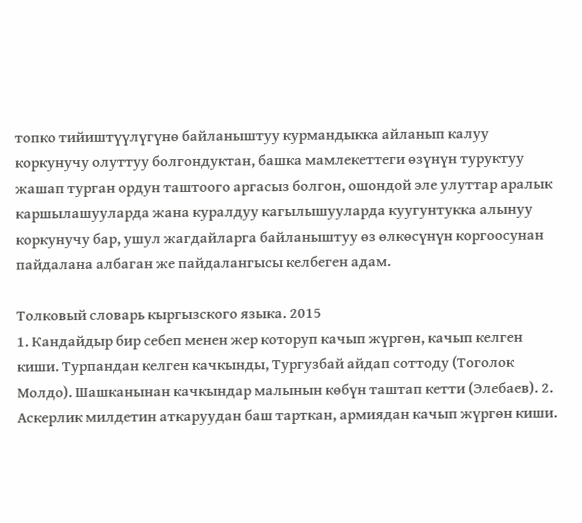топко тийиштүүлүгүнө байланыштуу курмандыкка айланып калуу коркунучу олуттуу болгондуктан, башка мамлекеттеги өзүнүн туруктуу жашап турган ордун таштоого аргасыз болгон, ошондой эле улуттар аралык каршылашууларда жана куралдуу кагылышууларда куугунтукка алынуу коркунучу бар, ушул жагдайларга байланыштуу өз өлкөсүнүн коргоосунан пайдалана албаган же пайдалангысы келбеген адам.

Толковый словарь кыргызского языка. 2015
1. Кандайдыр бир себеп менен жер которуп качып жүргөн, качып келген киши. Турпандан келген качкынды, Тургузбай айдап соттоду (Тоголок Молдо). Шашканынан качкындар малынын көбүн таштап кетти (Элебаев). 2. Аскерлик милдетин аткаруудан баш тарткан, армиядан качып жүргөн киши.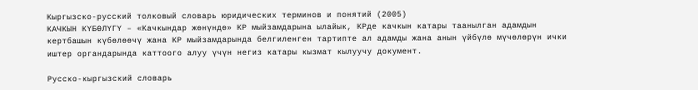Кыргызско-русский толковый словарь юридических терминов и понятий (2005)
КАЧКЫН КҮБӨЛҮГҮ – «Качкындар жөнүндө» КР мыйзамдарына ылайык, КРде качкын катары таанылган адамдын кертбашын күбөлөөчү жана КР мыйзамдарында белгиленген тартипте ал адамды жана анын үйбүлө мүчөлөрүн ички иштер органдарында каттоого алуу үчүн негиз катары кызмат кылуучу документ.

Русско-кыргызский словарь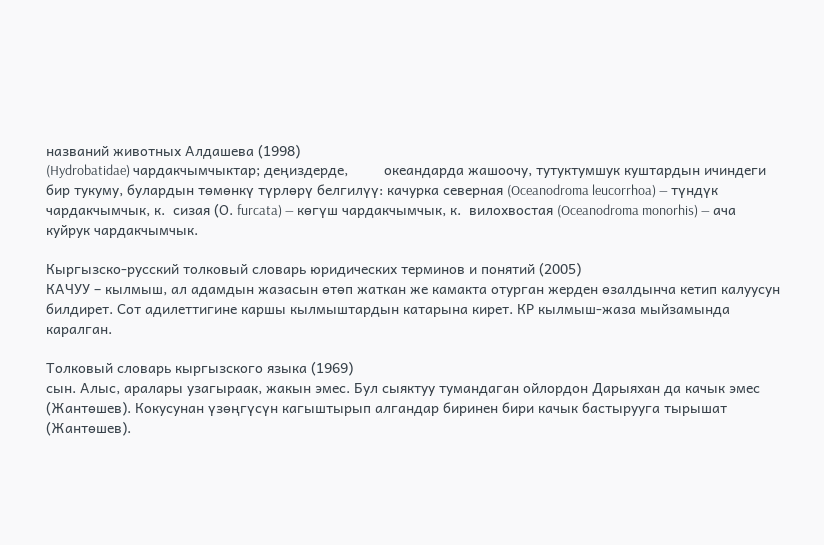названий животных Алдашева (1998)
(Hydrobatidae) чардакчымчыктар; деңиздерде,         океандарда жашоочу, тутуктумшук куштардын ичиндеги бир тукуму, булардын төмөнкү түрлөрү белгилүү: качурка северная (Oceanodroma leucorrhoa) — түндүк чардакчымчык, к.  сизая (О. furcata) — көгүш чардакчымчык, к.  вилохвостая (Oceanodroma monorhis) — ача куйрук чардакчымчык.

Кыргызско-русский толковый словарь юридических терминов и понятий (2005)
КАЧУУ – кылмыш, ал адамдын жазасын өтөп жаткан же камакта отурган жерден өзалдынча кетип калуусун билдирет. Сот адилеттигине каршы кылмыштардын катарына кирет. КР кылмыш-жаза мыйзамында каралган.

Толковый словарь кыргызского языка (1969)
сын. Алыс, аралары узагыраак, жакын эмес. Бул сыяктуу тумандаган ойлордон Дарыяхан да качык эмес (Жантөшев). Кокусунан үзөңгүсүн кагыштырып алгандар биринен бири качык бастырууга тырышат (Жантөшев).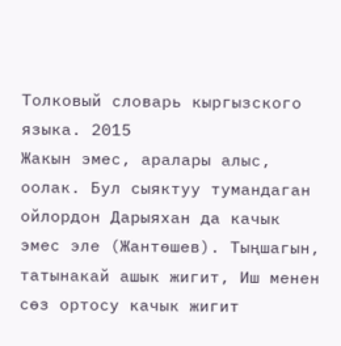Толковый словарь кыргызского языка. 2015
Жакын эмес, аралары алыс, оолак. Бул сыяктуу тумандаган ойлордон Дарыяхан да качык эмес эле (Жантөшев). Тыңшагын, татынакай ашык жигит, Иш менен сөз ортосу качык жигит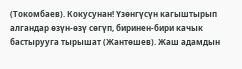(Токомбаев). Кокусунан! Үзөнгүсүн кагыштырып алгандар өзүн-өзү сөгүп, биринен-бири качык бастырууга тырышат (Жантөшев). Жаш адамдын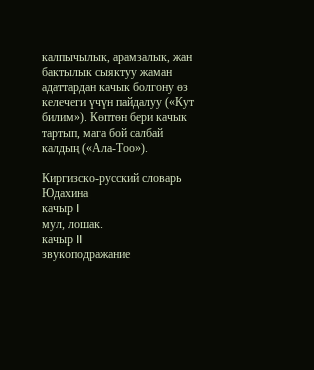калпычылык, арамзалык, жан бактылык сыяктуу жаман адаттардан качык болгону өз келечеги үчүн пайдалуу («Кут билим»). Көптөн бери качык тартып, мага бой салбай калдың («Ала-Тоо»).

Киргизско-русский словарь Юдахина
качыр I
мул, лошак.
качыр II
звукоподражание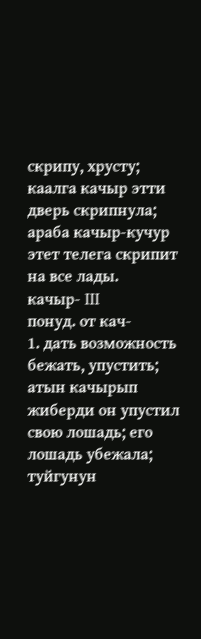скрипу, хрусту;
каалга качыр этти дверь скрипнула;
араба качыр-кучур этет телега скрипит на все лады.
качыр- III
понуд. от кач-
1. дать возможность бежать, упустить;
атын качырып жиберди он упустил свою лошадь; его лошадь убежала;
туйгунун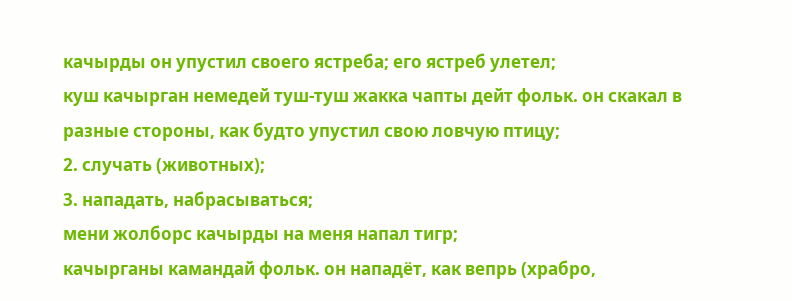качырды он упустил своего ястреба; его ястреб улетел;
куш качырган немедей туш-туш жакка чапты дейт фольк. он скакал в разные стороны, как будто упустил свою ловчую птицу;
2. случать (животных);
3. нападать, набрасываться;
мени жолборс качырды на меня напал тигр;
качырганы камандай фольк. он нападёт, как вепрь (храбро,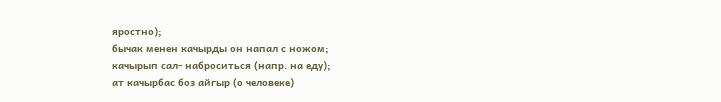яростно);
бычак менен качырды он напал с ножом;
качырып сал- наброситься (напр. на еду);
ат качырбас боз айгыр (о человеке)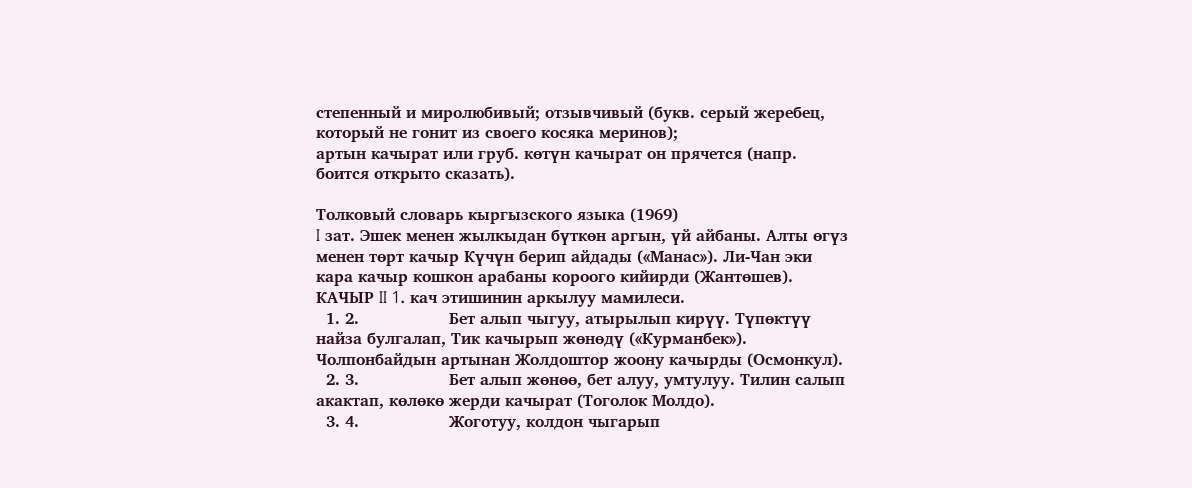степенный и миролюбивый; отзывчивый (букв. серый жеребец, который не гонит из своего косяка меринов);
артын качырат или груб. көтүн качырат он прячется (напр. боится открыто сказать).

Толковый словарь кыргызского языка (1969)
I зат. Эшек менен жылкыдан бүткөн аргын, үй айбаны. Алты өгүз менен төрт качыр Күчүн берип айдады («Манас»). Ли-Чан эки кара качыр кошкон арабаны короого кийирди (Жантөшев).
КАЧЫР II 1. кач этишинин аркылуу мамилеси.
  1. 2.                  Бет алып чыгуу, атырылып кирүү. Түпөктүү найза булгалап, Тик качырып жөнөдү («Курманбек»). Чолпонбайдын артынан Жолдоштор жоону качырды (Осмонкул).
  2. 3.                  Бет алып жөнөө, бет алуу, умтулуу. Тилин салып акактап, көлөкө жерди качырат (Тоголок Молдо).
  3. 4.                  Жоготуу, колдон чыгарып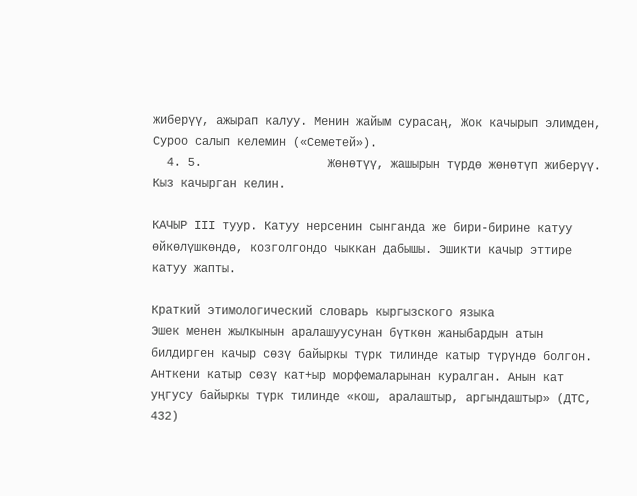жиберүү, ажырап калуу. Менин жайым сурасаң, Жок качырып элимден, Суроо салып келемин («Семетей»).
  4. 5.                  Жөнөтүү, жашырын түрдө жөнөтүп жиберүү. Кыз качырган келин.

КАЧЫР III туур. Катуу нерсенин сынганда же бири-бирине катуу өйкөлүшкөндө, козголгондо чыккан дабышы. Эшикти качыр эттире катуу жапты.

Краткий этимологический словарь кыргызского языка
Эшек менен жылкынын аралашуусунан бүткөн жаныбардын атын билдирген качыр сөзү байыркы түрк тилинде катыр түрүндө болгон. Анткени катыр сөзү кат+ыр морфемаларынан куралган. Анын кат уңгусу байыркы түрк тилинде «кош, аралаштыр, аргындаштыр» (ДТС, 432)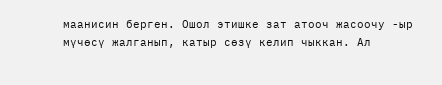маанисин берген. Ошол этишке зат атооч жасоочу -ыр мүчөсү жалганып, катыр сөзү келип чыккан. Ал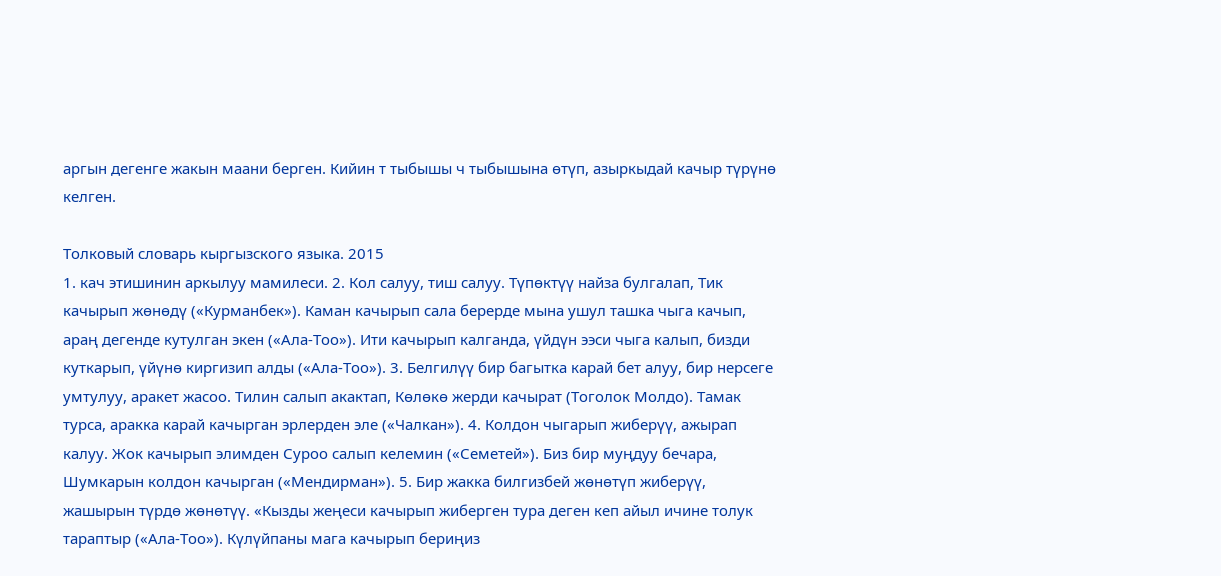аргын дегенге жакын маани берген. Кийин т тыбышы ч тыбышына өтүп, азыркыдай качыр түрүнө келген.

Толковый словарь кыргызского языка. 2015
1. кач этишинин аркылуу мамилеси. 2. Кол салуу, тиш салуу. Түпөктүү найза булгалап, Тик качырып жөнөдү («Курманбек»). Каман качырып сала берерде мына ушул ташка чыга качып, араң дегенде кутулган экен («Ала-Тоо»). Ити качырып калганда, үйдүн ээси чыга калып, бизди куткарып, үйүнө киргизип алды («Ала-Тоо»). 3. Белгилүү бир багытка карай бет алуу, бир нерсеге умтулуу, аракет жасоо. Тилин салып акактап, Көлөкө жерди качырат (Тоголок Молдо). Тамак турса, аракка карай качырган эрлерден эле («Чалкан»). 4. Колдон чыгарып жиберүү, ажырап калуу. Жок качырып элимден Суроо салып келемин («Семетей»). Биз бир муңдуу бечара, Шумкарын колдон качырган («Мендирман»). 5. Бир жакка билгизбей жөнөтүп жиберүү, жашырын түрдө жөнөтүү. «Кызды жеңеси качырып жиберген тура деген кеп айыл ичине толук тараптыр («Ала-Тоо»). Күлүйпаны мага качырып бериңиз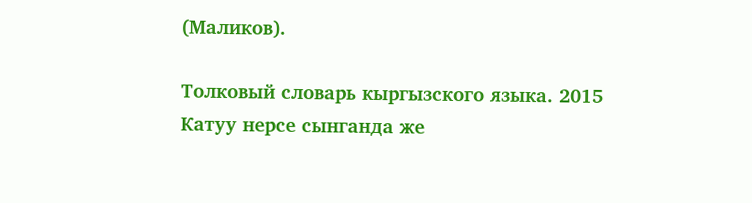(Маликов).

Толковый словарь кыргызского языка. 2015
Катуу нерсе сынганда же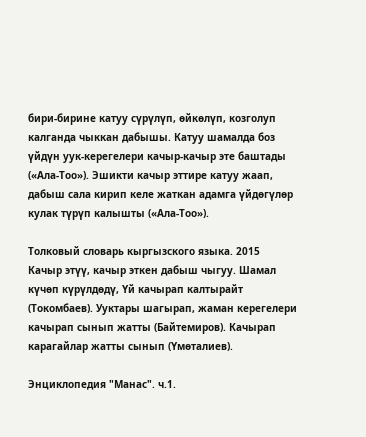бири-бирине катуу сүрүлүп, өйкөлүп, козголуп калганда чыккан дабышы. Катуу шамалда боз үйдүн уук-керегелери качыр-качыр эте баштады («Ала-Тоо»). Эшикти качыр эттире катуу жаап, дабыш сала кирип келе жаткан адамга үйдөгүлөр кулак түрүп калышты («Ала-Тоо»).

Толковый словарь кыргызского языка. 2015
Качыр этүү, качыр эткен дабыш чыгуу. Шамал күчөп күрүлдөдү, Үй качырап калтырайт (Токомбаев). Ууктары шагырап, жаман керегелери качырап сынып жатты (Байтемиров). Качырап карагайлар жатты сынып (Үмөталиев).

Энциклопедия "Манас". ч.1.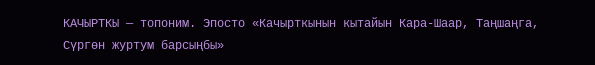КАЧЫРТКЫ — топоним. Эпосто «Качырткынын кытайын Кара-Шаар, Таңшаңга, Сүргөн журтум барсыңбы»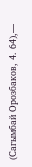(Сагымбай Орозбаков, 4. 64),—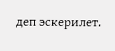деп эскерилет.